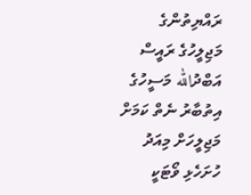ރައްޔިތުންގެ މަޖިލީހުގެ ރައީސް އަބްދުالله މަސީހުގެ އިތުބާރު ނެތް ކަމަށް މަޖިލީހަށް މިއަދު ހުށަހެޅި ވޯޓަކީ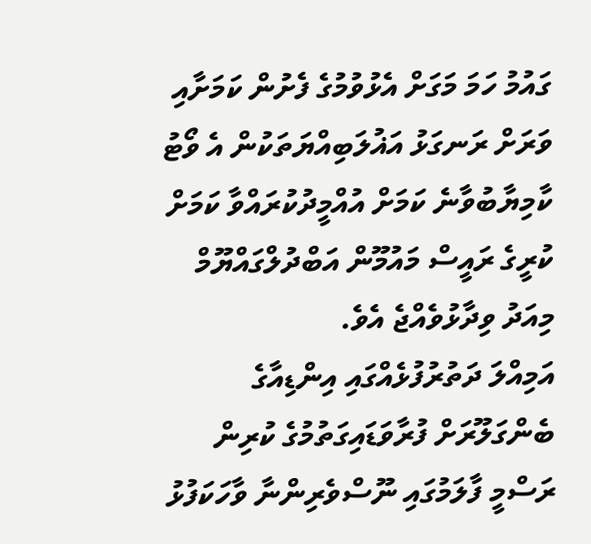ގައުމު ހަމަ މަގަށް އެޅުވުމުގެ ފެށުން ކަމަށާއި ވަރަށް ރަނގަޅު އަޣުލަބިއްޔަތަކުން އެ ވޯޓު ކާމިޔާބުވާނެ ކަމަށް އުއްމީދުކުރައްވާ ކަމަށް ކުރީގެ ރައީސް މައުމޫން އަބްދުލްގައްޔޫމް މިއަދު ވިދާޅުވެއްޖެ އެވެ.
އަމިއްލަ ދަތުރުފުޅެއްގައި އިންޑިއާގެ ބެންގަލޫރަށް ފުރާވަޑައިގަތުމުގެ ކުރިން ރަސްމީ ފާލަމުގައި ނޫސްވެރިންނާ ވާހަކަފުޅު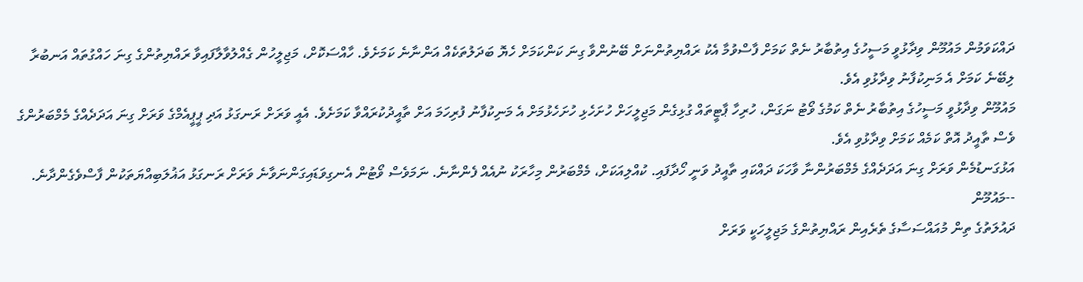ދައްކަވަމުން މައުމޫން ވިދާޅުވީ މަސީހުގެ އިތުބާރު ނެތް ކަމަށް ފާސްވުމާ އެކު ރައްޔިތުންނަށް ބޭނުންވާ ގިނަ ކަންކަމަށް ހެޔޮ ބަދަލުތަކެއް އަންނާނެ ކަމަށެވެ. ހާއްސަކޮށް، މަޖިލީހުން ގެއްލުވާލާފައިވާ ރައްޔިތުންގެ ގިނަ ހައްގުތައް އަނބުރާ ލިބޭނެ ކަމަށް އެ މަނިކުފާނު ވިދާޅުވި އެވެ.
މައުމޫން ވިދާޅުވީ މަސީހުގެ އިތުބާރު ނެތް ކަމުގެ ވޯޓު ނަގަން، ހުރިހާ ޕާޓީތައް ގުޅިގެން މަޖިލީހަށް ހުށަހެޅި ހުށަހެޅުމަށް އެ މަނިކުފާނު ފުރިހަމަ އަށް ތާއީދުކުރައްވާ ކަމަށެވެ. އެއީ ވަރަށް ރަނގަޅު އަދި ޕީޕީއެމްގެ ވަރަށް ގިނަ އަދަދެއްގެ މެމްބަރުންގެ ވެސް ތާއީދު އޮތް ކަމެއް ކަމަށް ވިދާޅުވި އެވެ.
އަޅުގަނޑުމެން ވަރަށް ގިނަ އަދަދެއްގެ މެމްބަރުންނާ ވާހަކަ ދައްކައި ތާއީދު ވަނީ ހޯދާފައި. ކުއްލިއަކަށް، މެމްބަރުން މިހާރަކު ނުއެއް ފެންނާނެ. ނަމަވެސް ވޯޓުން އެނގިވަޑައިގަންނަވާނެ ވަރަށް ރަނގަޅު އަޣުލަބިއްޔަތަކުން ފާސްވެގެންދާނެ. --މައުމޫން
ދައުލަތުގެ ތިން މުއައްސަސާގެ ތެރެއިން ރައްޔިތުންގެ މަޖިލީހަކީ ވަރަށް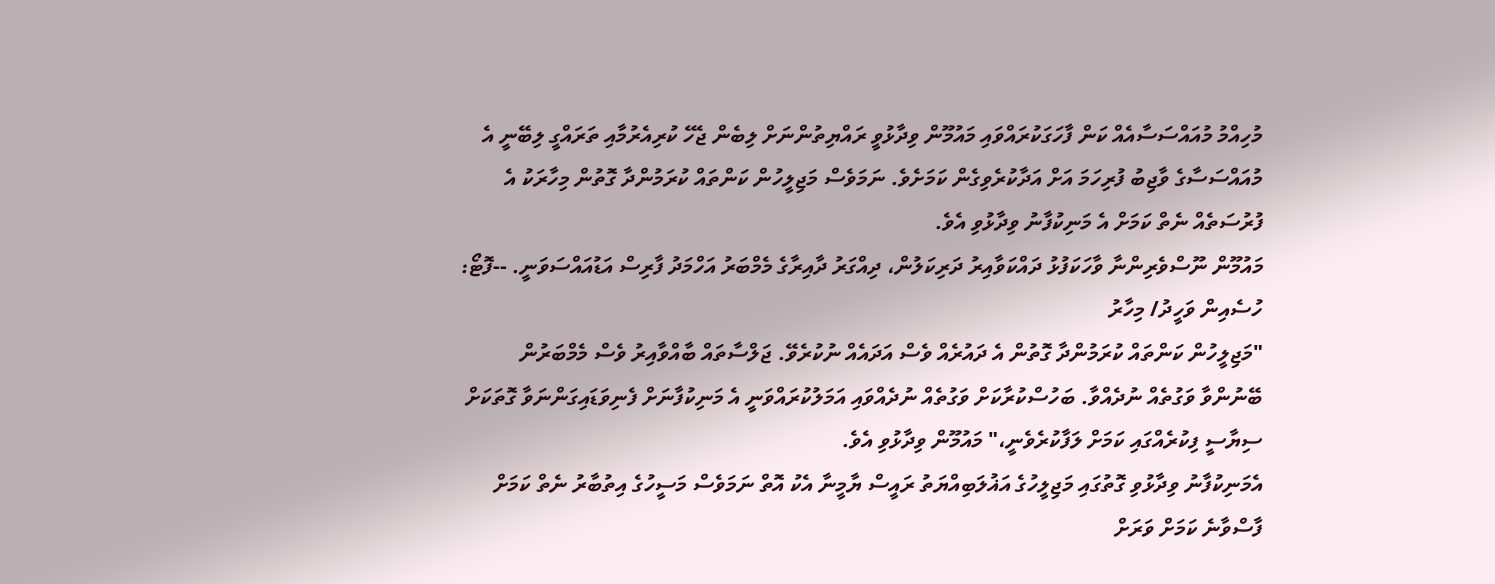މުހިއްމު މުއައްސަސާއެއް ކަން ފާހަގަކުރައްވައި މައުމޫން ވިދާޅުވީ ރައްޔިތުންނަށް ލިބެން ޖެހޭ ކުރިއެރުމާއި ތަރައްގީ ލިބޭނީ އެ މުއައްސަސާގެ ވާޖިބު ފުރިހަމަ އަށް އަދާކުރެވިގެން ކަމަށެވެ. ނަމަވެސް މަޖިލީހުން ކަންތައް ކުރަމުންދާ ގޮތުން މިހާރަކު އެ ފުރުސަތެއް ނެތް ކަމަށް އެ މަނިކުފާނު ވިދާޅުވި އެވެ.
މައުމޫން ނޫސްވެރިންނާ ވާހަކަފުޅު ދައްކަވާއިރު ދަރިކަލުން، ދިއްގަރު ދާއިރާގެ މެމްބަރު އަހްމަދު ފާރިސް އަޑުއައްސަވަނީ. --ފޮޓޯ: ހުސެއިން ވަހީދު/ މިހާރު
"މަޖިލީހުން ކަންތައް ކުރަމުންދާ ގޮތުން އެ ދައުރެއް ވެސް އަދައެއް ނުކުރެވޭ. ޖަލްސާތައް ބާއްވާއިރު ވެސް މެމްބަރުން ބޭނުންވާ ވަގުތެއް ނުދެއްވާ. ބަހުސްކުރާކަށް ވަގުތެއް ނުދެއްވައި އަމަލުކުރައްވަނީ އެ މަނިކުފާނަށް ފެނިވަޑައިގަންނަވާ ގޮތަކަށް ސިޔާސީ ފިކުރެއްގައި ކަމަށް ލަފާކުރެވެނީ،" މައުމޫން ވިދާޅުވި އެވެ.
އެމަނިކުފާނު ވިދާޅުވި ގޮތުގައި މަޖިލީހުގެ އަޣުލަބިއްޔަތު ރައީސް ޔާމީނާ އެކު އޮތް ނަމަވެސް މަސީހުގެ އިތުބާރު ނެތް ކަމަށް ފާސްވާނެ ކަމަށް ވަރަށް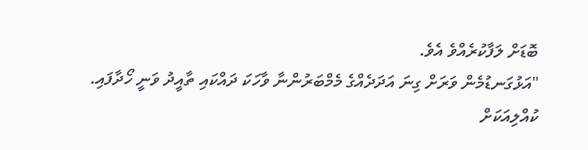ބޮޑަށް ލަފާކުރެއްވެ އެވެ.
"އަޅުގަނޑުމެން ވަރަށް ގިނަ އަދަދެއްގެ މެމްބަރުންނާ ވާހަކަ ދައްކައި ތާއީދު ވަނީ ހޯދާފައި. ކުއްލިއަކަށް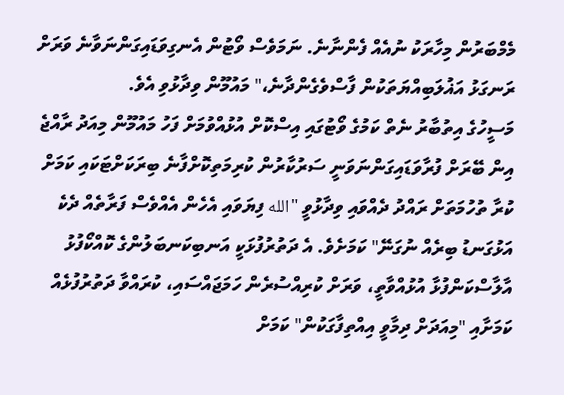މެމްބަރުން މިހާރަކު ނުއެއް ފެންނާނެ. ނަމަވެސް ވޯޓުން އެނގިވަޑައިގަންނަވާނެ ވަރަށް ރަނގަޅު އަޣުލަބިއްޔަތަކުން ފާސްވެގެންދާނެ،" މައުމޫން ވިދާޅުވި އެވެ.
މަސީހުގެ އިތުބާރު ނެތް ކަމުގެ ވޯޓުގައި އިސްކޮށް އުޅުއްވުމަށް ފަހު މައުމޫން މިއަދު ރާއްޖެ އިން ބޭރަށް ފުރާވަޑައިގަންނަވަނީ ސަރުކާރުން ކުރިމަތިކޮށްފާނެ ބިރަކަށްޓަކައި ކަމަށް ކުރާ ތުހުމަތަށް ރައްދު ދެއްވައި ވިދާޅުވީ "الله ފިޔަވައި އެހެން އެއްވެސް ފަރާތެއް ދެކެ އަޅުގަނޑު ބިރެއް ނުގަނޭ" ކަމަށެވެ. އެ ދަތުރުފުޅަކީ އަނބިކަނބަލުންގެ ކޮއްކޯފުޅު އާލާސްކަންފުޅާ އުޅުއްވާތީ، ވަރަށް ކުރިއްސުރެން ހަމަޖައްސައި، ކުރައްވާ ދަތުރުފުޅެއް ކަމަށާއި "މިއަދަށް ދިމާވީ އިއްތިފާގަކުން" ކަމަށް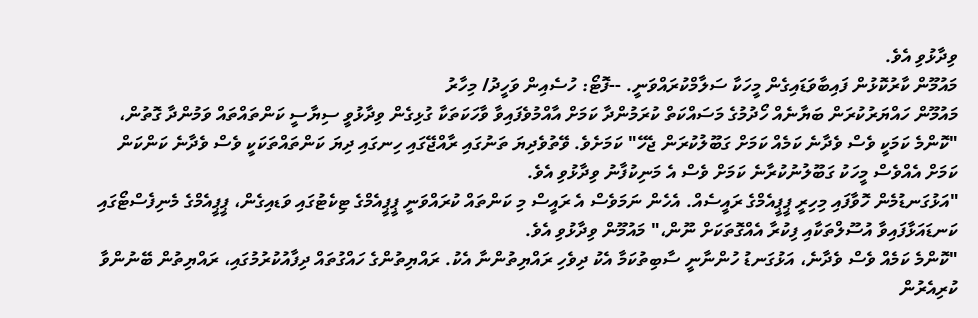ވިދާޅުވި އެވެ.
މައުމޫން ކާރުކޮޅުން ފައިބާވަޑައިގެން މީހަކާ ސަލާމްކުރައްވަނީ. --ފޮޓޯ: ހުސެއިން ވަހީދު/ މިހާރު
މައުމޫން ހައްޔަރުކުރަން ބަޔާނެއް ހޯދުމުގެ މަސައްކަތް ކުރަމުންދާ ކަމަށް އާއްމުވެފައިވާ ވާހަކަތަކާ ގުޅިގެން ވިދާޅުވީ ސިޔާސީ ކަންތައްތައް ވަމުންދާ ގޮތުން، "ކޮންމެ ކަމަކީ ވެސް ވެދާނެ ކަމެއް ކަމަށް ގަބޫލުކުރަން ޖެހޭ" ކަމަށެވެ. ވޭތުވެދިޔަ ތަނުގައި ރާއްޖޭގައި ހިނގައި ދިޔަ ކަންތައްތަކަކީ ވެސް ވެދާނެ ކަންކަން ކަމަށް އެއްވެސް މީހަކު ގަބޫލުނުކުރާނެ ކަމަށް ވެސް އެ މަނިކުފާނު ވިދާޅުވި އެވެ.
"އަޅުގަނޑުމެން ހޮވާފައި މިހިރީ ޕީޕީއެމްގެ ރައީސެއް. އެހެން ނަމަވެސް އެ ރައީސް މި ކަންތައް ކުރައްވަނީ ޕީޕީއެމްގެ ޓިކެޓުގައި ވަޑއިގެން، ޕީޕީއެމްގެ މެނިފެސްޓޯގައި ކަނޑައަޅާފައިވާ އުސޫލްތަކާއި ފިކުރާ އެއްގޮތަކަށް ނޫން،" މައުމޫން ވިދާޅުވި އެވެ.
"ކޮންމެ ކަމެއް ވެސް ވެދާނެ، އަޅުގަނޑު ހުންނާނީ ސާބިތުކަމާ އެކު ދިވެހި ރައްޔިތުންނާ އެކު. ރައްޔިތުންގެ ހައްގުތައް ދިފާއުކުރުމުގައި، ރައްޔިތުން ބޭނުންވާ ކުރިއެރުން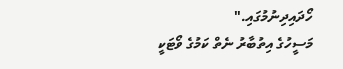ހޯދައިދިނުމުގައި."
މަސީހުގެ އިތުބާރު ނެތް ކަމުގެ ވޯޓަކީ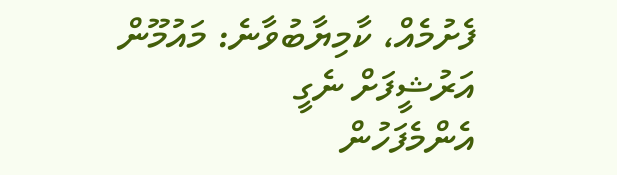ފެށުމެއް، ކާމިޔާބުވާނެ: މައުމޫން
އަރުޝީފަށް ނެގީ
އެންމެފަހުން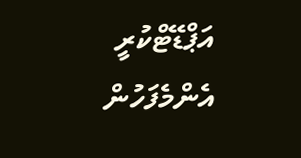އަޕްޑޭޓްކުރީ
އެންމެފަހުން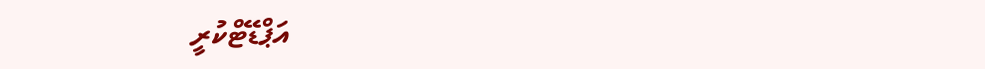އަޕްޑޭޓްކުރީ